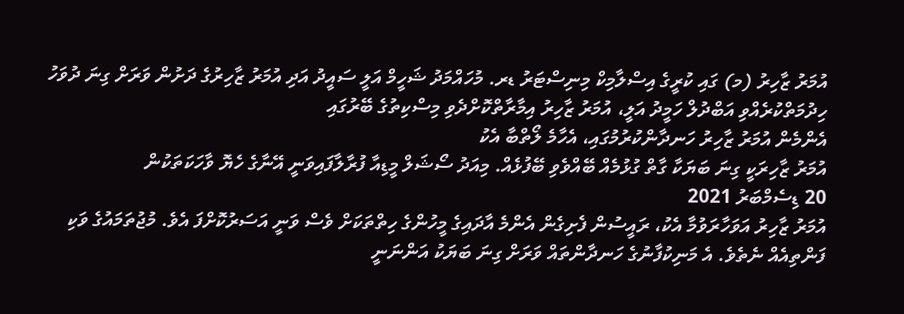އުމަރު ޒާހިރު (މ) ގައި ކުރީގެ އިސްލާމިކް މިނިސްޓަރު ޑރ. މުހައްމަދު ޝަހީމް އަލީ ސައީދު އަދި އުމަރު ޒާހިރުގެ ދަށުން ވަރަށް ގިނަ ދުވަހު ހިދުމަތްކުރެއްވި އަބްދުލް ހަމީދު އަލީ، އުމަރު ޒާހިރު އިމާރާތްކޮށްދެވި މިސްކިތުގެ ބޭރުގައި
އެންމެން އުމަރު ޒާހިރު ހަނދާންކުރުމުގައި، އެހާމެ ލޯތްބާ އެކު
އުމަރު ޒާހިރަކީ ގިނަ ބަޔަކާ ގާތް ގުޅުމެއް ބޭއްވެވި ބޭފުޅެއް. މިއަދު ސޯޝަލް މީޑިއާ ފުރާލާފައިވަނީ އޭނާގެ ހެޔޮ ވާހަކަތަކުން
20 ޑިސެމްބަރު 2021
އުމަރު ޒާހިރު އަވަހާރަވުމާ އެކު، ރައީސުން ފެށިގެން އެންމެ އާދައިގެ މީހުންގެ ހިތްތަކަށް ވެސް ވަނީ އަސަރުކޮށްފަ އެވެ. މުޖުތަމައުގެ ވަކި ފަންތިއެއް ނެތެވެ. އެ މަނިކުފާނުގެ ހަނދާންތައް ވަރަށް ގިނަ ބަޔަކު އަންނަނީ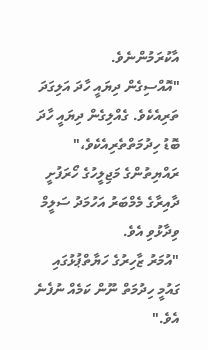އާކުރަމުންނެވެ.
"އޮއްސިގެން ދިޔައީ ހާދަ އަލިގަދަ ތަރިއެކެވެ. ގެއްލިގެން ދިޔައީ ހާދަ ބޮޑު ހިދުމަތްތެރިއެކެވެ،" ރައްޔިތުންގެ މަޖިލީހުގެ ހޯރަފުށީ ދާއިރާގެ މެމްބަރު އަހުމަދު ސަލީމް ވިދާޅުވި އެވެ.
"އުމަރު ޒާހިރުގެ ހަޔާތްޕުޅުގައި ގައުމީ ހިދުމަތް ނޫން ކަމެއް ނުފެނެ އެވެ."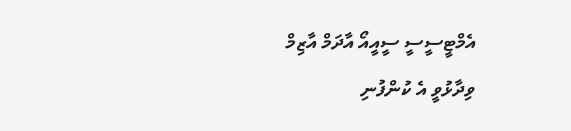އެމްޓީސީސީ ސީއީއޯ އާދަމް އާޒިމް ވިދާޅުވީ އެ ކުންފުނި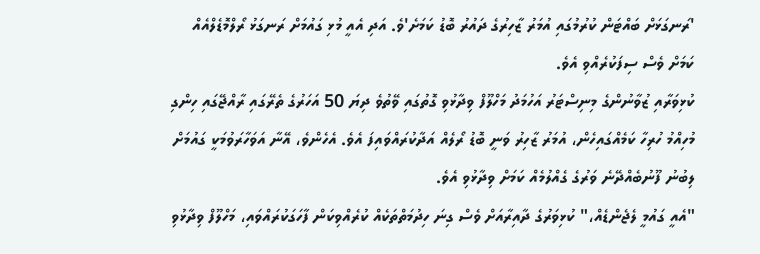'ރަނގަޅަށް ބައްޓަން ކުރުމުގައި އުމަރު ޒާހިރުގެ ދައުރު ބޮޑު ކަމަށެ'ވެ. އަދި އެއީ މުޅި ގައުމަށް ރަނގަޅު ރޯލްމޮޑެލްއެއް ކަމަށް ވެސް ސިފަކުރެއްވި އެވެ.
ކުޅިވަރާއި ޒުވާނުންގެ މިނިސްޓަރު އަހުމަދު މަހްލޫފް ވިދާޅުވި ގޮތުގައި ވޭތުވެ ދިޔަ 50 އަހަރުގެ ތެރޭގައި ރާއްޖޭގައި ހިންގި މުހިއްމު ހުރިހާ ކަމެއްގައިހެން، އުމަރު ޒާހިރު ވަނީ ބޮޑު ރޯލެއް އަދާކުރައްވައިފަ އެވެ. އެހެންވެ، އޭނާ އަވަހާރަވުމަކީ ގައުމަށް ލިބުނު ފޫނުބެއްދޭނެ ވަރުގެ ގެއްލުމެއް ކަމަށް ވިދާޅުވި އެވެ.
"އެއީ ގައުމީ ލެޖެންޑެއް،" ކުޅިވަރުގެ ދާއިރާއަށް ވެސް ގިނަ ހިދުމަތްތަކެއް ކުރެއްވިކަން ފާހަގަކުރައްވައި، މަހްލޫފް ވިދާޅުވި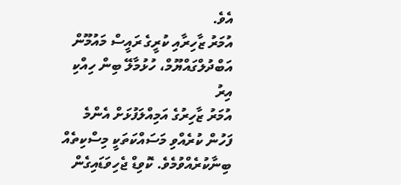އެވެ.
އުމަރު ޒާހިރާއި ކުރީގެ ރައީސް މައުމޫން އަބްދުލްގައްޔޫމް، ހުޅުމާލޭ ބިން ހިއްކި އިރު
އުމަރު ޒާހިރުގެ އަމިއްލަފުޅަށް އެންމެ ފަހުން ކުރެއްވި މަސައްކަތަކީ މިސްކިތެއް ބިނާކުރެއްވުމެވެ. ކޮވިޑް ޖެހިވަޑައިގެން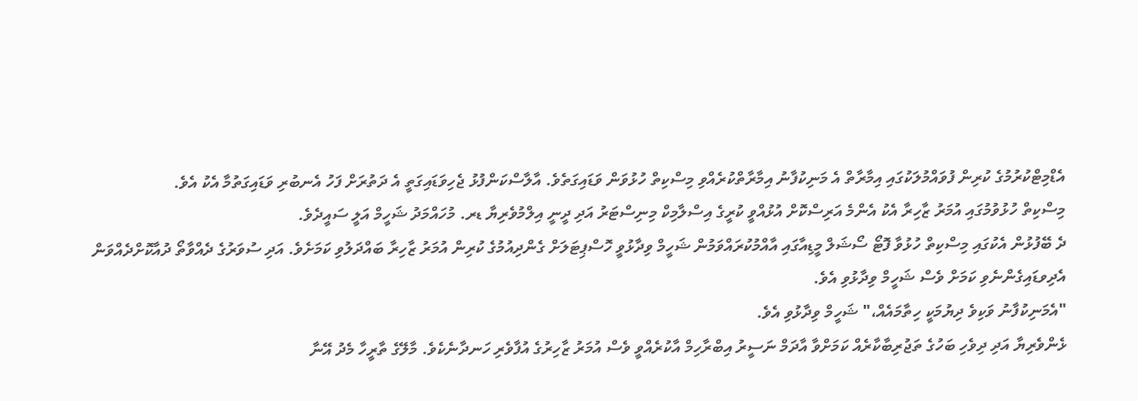އެޑްމިޓްކުރުމުގެ ކުރިން ފުވައްމުލަކުގައި އިމާރާތް އެ މަނިކުފާނު އިމާރާތްކުރެއްވި މިސްކިތް ހުޅުވަން ވަޑައިގަތެވެ. އާލާސްކަންފުޅު ޖެހިވަޑައިގަތީ އެ ދަތުރަށް ފަހު އެނބުރި ވަޑައިގަތުމާ އެކު އެވެ.
މިސްކިތް ހުޅުވުމުގައި އުމަރު ޒާހިރާ އެކު އެންމެ އަރިސްކޮށް އުޅުއްވީ ކުރީގެ އިސްލާމިކް މިނިސްޓަރު އަދި ދީނީ އިލްމުވެރިޔާ ޑރ. މުހައްމަދު ޝަހީމް އަލީ ސައީދެވެ.
ދެ ބޭފުޅުން އެކުގައި މިސްކިތް ހުޅުވާ ފޮޓޯ ސޯޝަލް މީޑިއާގައި އާއްމުކުރައްވަމުން ޝަހީމް ވިދާޅުވީ ހޮސްޕިޓަލަށް ގެންދިއުމުގެ ކުރިން އުމަރު ޒާހިރާ ބައްދަލުވި ކަމަށެވެ. އަދި ސުވަރުގެ ދެއްވާތޯ ދުއާކޮށްދެއްވަން އެދިވޑައިގެންނެވި ކަމަށް ވެސް ޝަހީމް ވިދާޅުވި އެވެ.
"އެމަނިކުފާނު ވަކިވެ ދިޔުމަކީ ހިތާމައެއް،" ޝަހީމް ވިދާޅުވި އެވެ.
ޅެންވެރިޔާ އަދި ދިވެހި ބަހުގެ ތަޖުރިބާކާރެއް ކަމަށްވާ އާދަމް ނަސީރު އިބްރާހިމް އާކުރެއްވީ ވެސް އުމަރު ޒާހިރުގެ އުފާވެރި ހަނދާނެކެވެ. މާލޭގެ ތާރީހާ މެދު އޭނާ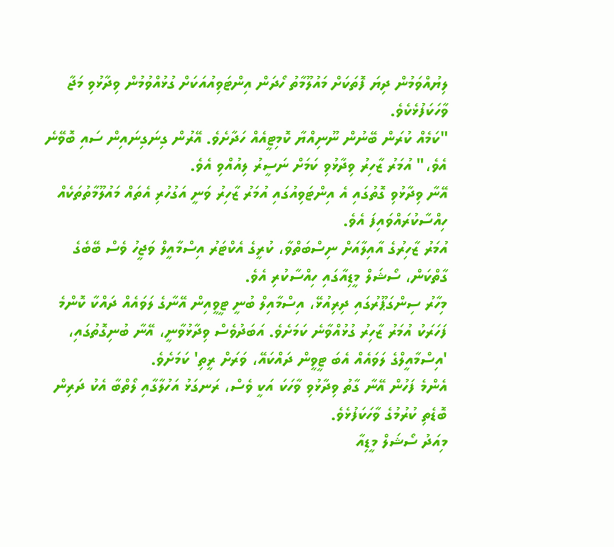ލިޔުއްވަމުން ދިޔަ ފޮތަކަށް މައުލޫމާތު ހޯދަން އިންޓަވިއުއަކަށް ގުޅުއްވުމުން ވިދާޅުވި މަޖާ ވާހަކަފުޅެކެވެ.
"ކަމެއް ކުރަން ބޭނުން ނޫނިއްޔާ ކޮމިޓީއެއް ހަދާށެވެ. އޭރުން ގިނަގިނައިން ސައި ބޮވޭނެ އެވެ،" އުމަރު ޒާހިރު ވިދާޅުވި ކަމަށް ނަސީރު ލިއުއްވި އެވެ.
އޭނާ ވިދާޅުވި ގޮތުގައި އެ އިންޓަވިއުގައި އުމަރު ޒާހިރު ވަނީ އަގުހުރި އެތައް މައުލޫމާތުތަކެއް ހިއްސާކުރައްވައިފަ އެވެ.
އުމަރު ޒާހިރުގެ އާއިލާއަށް ނިސްބަތްވާ، ކުރީގެ އެކްޓަރު އިސްމާއީލް ވަޖީހު ވެސް ބޭބެގެ ގާތްކަން، ސޯޝަލް މީޑިއާގައި ހިއްސާކުރި އެވެ.
މިހާރު ސިންގަޕޫރުގައި ދިރިއުޅޭ، އިސްމާއިލް ބުނީ ޓީވީއިން އޭނާގެ ލަވައެއް ދައްކާ ކޮންމެ ފަހަރަކު އުމަރު ޒާހިރު ގުޅުއްވާނެ ކަމަށެވެ. އަބަދުވެސް ވިދާޅުވާނީ، އޭނާ ބުނިގޮތުގައި، 'އިސްމާއީލްގެ ލަވައެއް އެބަ ޓީވީން ދައްކައޭ، ވަރަށް ރީތި' ކަމަށެވެ.
އެންމެ ފަހުން އޭނާ ގާތު ވިދާޅުވި ވާހަކަ އަކީ ވެސް، ރަނގަޅު އަހުލާގާއި ލޯތްބާ އެކު ދަރިން ބޮޑެތި ކުރުމުގެ ވާހަކަފުޅެވެ.
މިއަދު ސޯޝަލް މީޑިއާ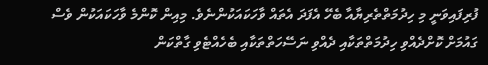ފުރިފައިވަނީ މި ހިދުމަތްތެރިޔާއާ ބެހޭ އެފަދަ އެތައް ވާހަކައަކުންނެވެ. މިއިން ކޮންމެ ވާހަކައަކުން ވެސް ގައުމަށް ކޮށްދެއްވި ހިދުމަތްތަކާއި ދެއްވި ނަސޭހަތްތަކާއި ބެހެއްޓެވި ގާތްކަން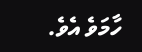ހާމަވެ އެވެ.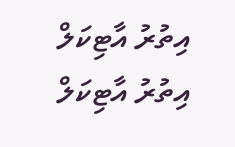އިތުރު އާޓިކަލް
އިތުރު އާޓިކަލް